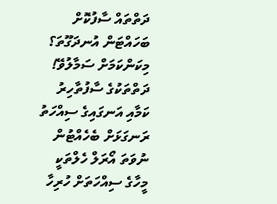ދަތްތައް ސާފުކޮށް ބަހައްޓަން އުނދަގޫތަ؟ މިކަންކަމަށް ސަމާލުވޭ!
ދަތްތަކުގެ ސާފުތާހިރު ކަމާއި އަނގައިގެ ސިއްހަތު ރަނގަޅަށް ބެހެއްޓުން ނުވަތަ އޯރަލް ހެލްތަކީ މީހާގެ ސިއްހަތަށް ހުރިހާ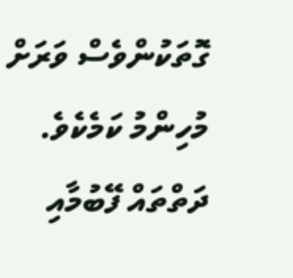ގޮތަކުންވެސް ވަރަށް މުހިންމު ކަމެކެވެ. ދަތްތައް ފޭބުމާއި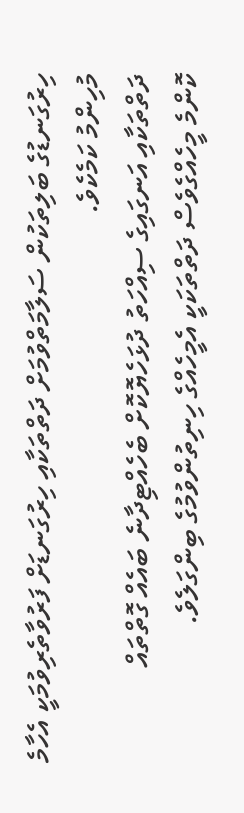ހިރުގަނޑުގެ ބަލިތަކުން ސަލާމަތްވުމަށް ދަތްތަކާއި ހިރުގަނޑަށް ފަރުވާތެރިވުމަކީ އެހާމެ މުހިންމު ކަމެކެވެ.
ދަތްތަކާއި އަނގައިގެ ސިއްހަތު ދުޅަހެޔޮކޮށް ބެހެއްޓިދާނެ ބައެއް ގޮތްތައް
ކޮންމެ މީހެއްގެވެސް ދަތްތަކަކީ އެމީހެއްގެ ހިނިތުންވުމުގެ ބިންގަލެވެ.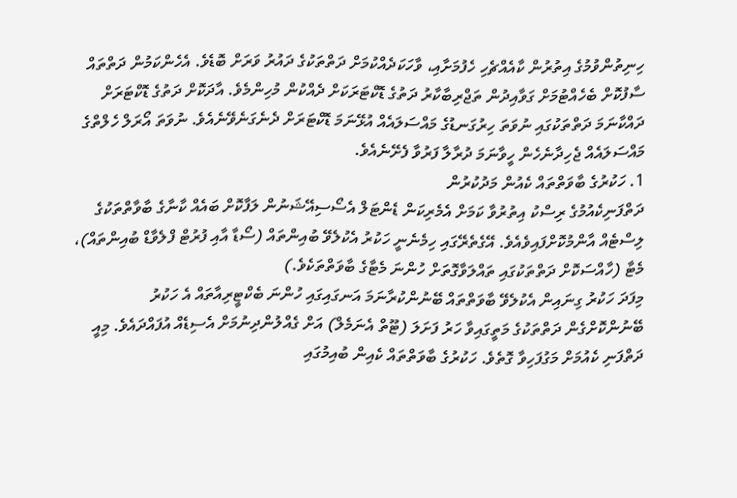ހިނިތުންވުމުގެ އިތުރުން ކާއެއްޗެހި ހެފުމަށާއި، ވާހަކަދެއްކުމަށް ދަތްތަކުގެ ދައުރު ވަރަށް ބޮޑެވެ. އެހެންކަމުން ދަތްތައް ސާފުކޮށް ބެހެއްޓުމަށް ގަވާއިދުން ތަޖްރިބާކާރު ދަތުގެ ޑޮކްޓަރަކަށް ދެއްކުން މުހިންމެވެ. އާދަކޮށް ދަތުގެ ޑޮކްޓަރަށް ދައްކާނަމަ ދަތްތަކުގައި ނުވަތަ ހިރުގަނޑުގެ މައްސަލައެއް އުޅޭނަމަ ޑޮކްޓަރަށް ދެނެގަނެވޭނެއެވެ. ނުވަތަ އޯރަލް ހެލްތްގެ މައްސަލައެއް ޖެހިދާނެހެން ހީވާނަމަ ދުރާލާ ފަރުވާ ފެށޭނެއެވެ.
1. ހަކުރުގެ ބާވަތްތައް ކެއުން މަދުކުރުން
ދަތްފަނިކެއުމުގެ ރިސްކު އިތުރުވާ ކަމަށް އެމެރިކަން ޑެންޓަލް އެސޯސިއޭޝަނުން ލަފާކޮށް ބައެއް ކާނާގެ ބާވާތްތަކުގެ ލިސްޓެއް އާންމުކޮށްފައިވެއެވެ. އޭގެތެރޭގައި ހިމެނެނީ ހަކުރު އެކުލެވޭ ބުއިންތައް (ސޯޑާ އާއި ފުރުޓް ފްލެވާޑް ބުއިންތައް)، މެޓާ (ހާއްސަކޮށް ދަތްތަކުގައި ތައްލަވާގޮތަށް ހުންނަ މެޓާގެ ބާވަތްތަކެވެ.)
މިފަދަ ހަކުރު ގިނައިން އެކުލެވޭ ބާވަތްތައް ބޭނުންކުރާނަމަ އަނގައިގައި ހުންނަ ބެކްޓީރިއާތައް އެ ހަކުރު ބޭނުންކޮށްގެން ދަތްތަކުގެ މަތީގައިވާ ހަރު ފަށަލަ (ޓޫތް އެނަމެލް) އަށް ގެއްލުންދިނުމަށް އެސިޑެއް އުފައްދައެވެ. މިއީ ދަތްފަނި ކެއުމަށް މަގުފަހިވާ ގޮތެވެ. ހަކުރުގެ ބާވަތްތައް ކެއިން ބުއިމުގައި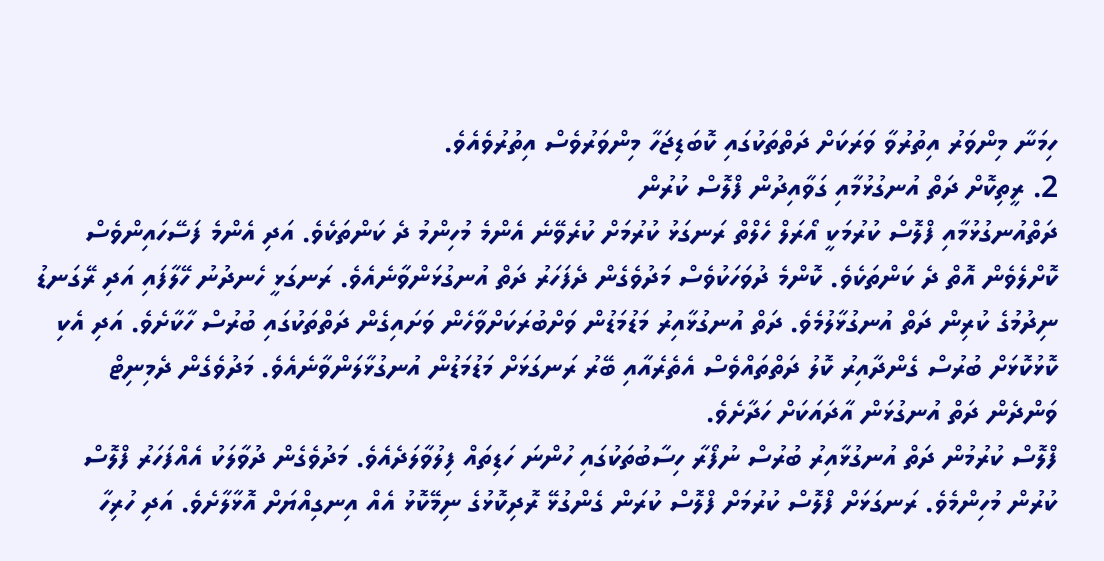ހިމަނާ މިންވަރު އިތުރުވާ ވަރަކަށް ދަތްތަކުގައި ކޮބަޑިޖަހާ މިންވަރުވެސް އިތުރުވެއެވެ.
2. ރީތިކޮށް ދަތް އުނގުޅުމާއި ގަވާއިދުން ފްލޮސް ކުރުން
ދަތްއުނގުޅުމާއި ފްލޮސް ކުރުމަކީ އޯރަލް ހެލްތް ރަނގަޅު ކުރުމަށް ކުރެވޭނެ އެންމެ މުހިންމު ދެ ކަންތަކެވެ. އަދި އެންމެ ފަސޭހައިންވެސް ކޮށްލެވެން އޮތް ދެ ކަންތަކެވެ. ކޮންމެ ދުވަހަކުވެސް މަދުވެގެން ދެފަހަރު ދަތް އުނގުޅަންވާނެއެވެ. ރަނގަޅީ ހެނދުނު ހޭލާފައި އަދި ރޭގަނޑު ނިދުމުގެ ކުރިން ދަތް އުނގުޅާލުމެވެ. ދަތް އުނގުޅާއިރު މަޑުމަޑުން ވަށްބުރަކަށްވާހެން ވަށައިގެން ދަތްތަކުގައި ބުރުސް ހާކާށެވެ. އަދި އެކި ކޮޅުކޮޅަށް ބުރުސް ގެންދާއިރު ކޮލު ދަތްތައްވެސް އެތެރެއާއި ބޭރު ރަނގަޅަށް މަޑުމަޑުން އުނގުޅާލަންވާނެއެވެ. މަދުވެގެން ދެމިނިޓް ވަންދެން ދަތް އުނގުޅަން އާދައަކަށް ހަދާށެވެ.
ފްލޮސް ކުރުމުން ދަތް އުނގުޅާއިރު ބުރުސް ނުފޯރާ ހިސާބުތަކުގައި ހުންނަ ހަޑިތައް ފިލުވާލަދެއެވެ. މަދުވެގެން ދުވާލަކު އެއްފަހަރު ފްލޮސް ކުރުން މުހިންމެވެ. ރަނގަޅަށް ފްލޮސް ކުރުމަށް ފްލޮސް ކުރަން ގެންގުޅޭ ރޮދިކޮޅުގެ ނިމޭކޮޅު އެއް އިނގިއްޔަށް އޮޅާލާށެވެ. އަދި ހުރިހާ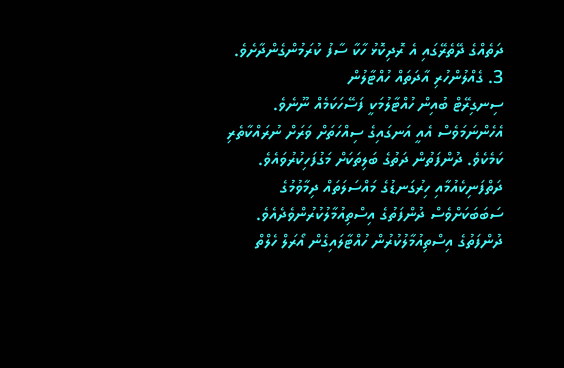ދަތެއްގެ ދޭތެރޭގައި އެ ރޮދިކޮޅު ހާކާ ސާފު ކުރަމުންގެންދާށެވެ.
3. ގެއްލުންހުރި އާދަތައް ހުއްޓާލުން
ސިނގިރޭޓް ބުއިން ހުއްޓާލުމަކީ ފަސޭހަކަމެއް ނޫނެވެ. އެހެންނަމަވެސް އެއީ އަނގައިގެ ސިއްހަތަށް ވަރަށް ނުރައްކާތެރި ކަމެކެވެ. ދުންފަތުން ދަތުގެ ބަލިތަކަށް މަގުފަހިކުރުވައެވެ. ދަތްފަނިކެއުމާއި ހިރުގަނޑުގެ މައްސަލަތައް ދިމާވުމުގެ ސަބަބަކަށްވެސް ދުންފަތުގެ އިސްތިއުމާލުކުރުންވެދެއެވެ. ދުންފަތުގެ އިސްތިއުމާލުކުރުން ހުއްޓާލައިގެން އޯރަލް ހެލްތް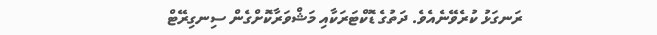ރަނގަޅު ކުރެވޭނެއެވެ. ދަތުގެ ޑޮކްޓަރަކާއި މަޝްވަރާކޮށްގެން ސިނގިރޭޓް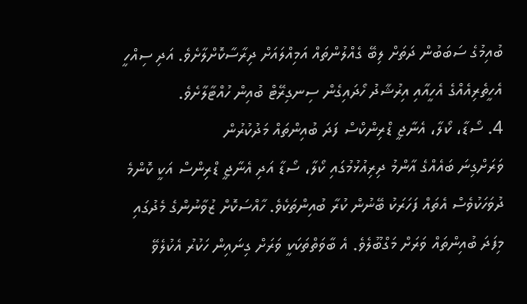ބުއިމުގެ ސަބަބުން ދަތަށް ލިބޭ ގެއްލުންތައް އަމިއްލައަށް ދިރާސާކޮށްލާށެވެ. އަދި ސިއްހީ އެހީތެރިއެއްގެ އެހީއާއި އިރުޝާދު ހޯދައިގެން ސިނގިރޭޓް ބުއިން ހުއްޓާލާށެވެ.
4. ސޯޑާ، ކޯލާ، އެނާޖީ ޑްރިންކްސް ފަދަ ބުއިންތައް މަދުކުރުން
ވަރަށްގިނަ ބައެއްގެ އާންމު ދިރިއުޅުމުގައި ކޯލާ، ސޯޑާ އަދި އެނާޖީ ޑްރިންސް އަކީ ކޮންމެ ދުވަހަކުވެސް އެތައް ފަހަރަކު ބޭނުން ކުރާ ބުއިންތަކެވެ. ހާއްސަކޮށް ޒުވާނުންގެ މެދުގައި މިފަދަ ބުއިންތައް ވަރަށް މަގްބޫލެވެ. އެ ބާވަތްތަކަކީ ވަރަށް ގިނައިން ހަކުރު އެކުލެވޭ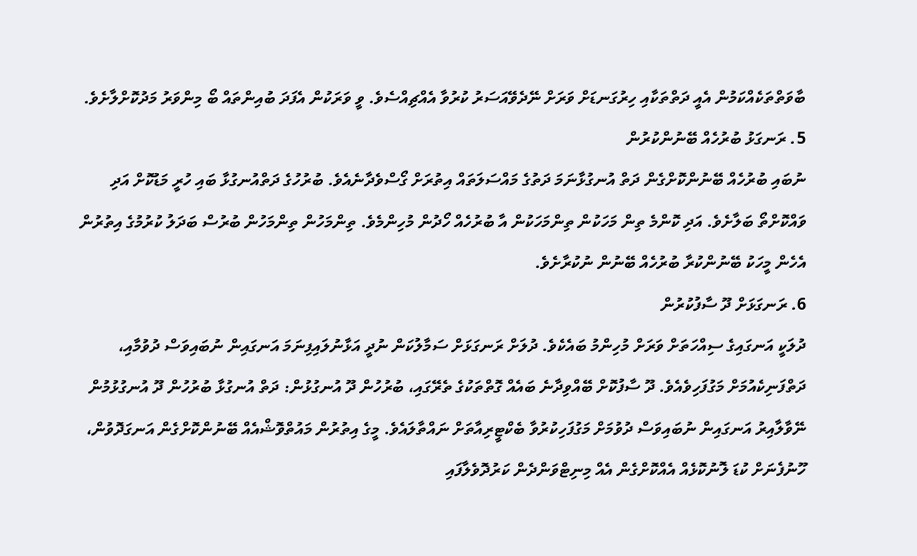ބާވަތްތަކެއްކަމުން އެއީ ދަތްތަކާއި ހިރުގަނޑަށް ވަރަށް ނޭދެވޭއަސަރު ކުރުވާ އެއްޗިއްސެވެ. ވީ ވަރަކުން އެފަދަ ބުއިންތައް ބޯ މިންވަރު މަދުކޮށްލާށެވެ.
5. ރަނގަޅު ބުރުހެއް ބޭނުންކުރުން
ނުބައި ބުރުހެއް ބޭނުންކޮށްގެން ދަތް އުނގުޅާނަމަ ދަތުގެ މައްސަލަތައް އިތުރަށް ގޯސްވެދާނެއެވެ. ބުރުހުގެ ދަތްއުނގުޅާ ބައި ހުރީ މަޑުކޮށް އަދި ވައްކޮށްތޯ ބަލާށެވެ. އަދި ކޮންމެ ތިން މަހަކުން ތިންމަހަކުން އާ ބުރުހެއް ހޯދުން މުހިންމެވެ. ތިންމަހުން ތިންމަހުން ބުރުސް ބަދަލު ކުރުމުގެ އިތުރުން އެހެން މީހަކު ބޭނުންކުރާ ބުރުހެއް ބޭނުން ނުކުރާށެވެ.
6. ރަނގަޅަށް ދޫ ސާފުކުރުން
ދުލަކީ އަނގައިގެ ސިއްހަތަށް ވަރަށް މުހިންމު ބައެކެވެ. ދުލަށް ރަނގަޅަށް ސަމާލުކަން ނުދީ އަޅާނުލައިފިނަމަ އަނގައިން ނުބައިވަސް ދުވުމާއި، ދަތްފަނިކެއުމަށް މަގުފަހިވެއެވެ. ދޫ ސާފުކޮށް ބޭއްވިދާނެ ބައެއް ގޮތްތަކުގެ ތެރޭގައި، ބުރުހުން ދޫ އުނގުޅުން: ދަތް އުނގުޅާ ބުރުހުން ދޫ އުނގުޅުމުން ނޭވާލާއިރު އަނގައިން ނުބައިވަސް ދުވުމަށް މަގުފަހިކުރުވާ ބެކްޓީރިއާތަށް ނައްތާލައެވެ. މީގެ އިތުރުން މައުތްވޮޝްއެއް ބޭނުންކޮށްގެން އަނގަދޮވުން، ހޫނުފެނަށް ކުޑަ ލޮނުކޮޅެއް އެއްކޮށްގެން އެއް މިނިޓްވަންދެން ކަރުދޮވެލާފައި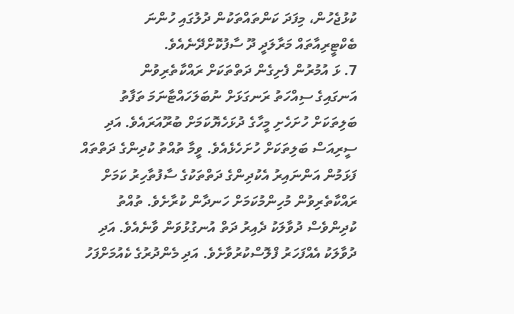ކުޅުޖެހުން، މިފަދަ ކަންތައްތަކުން ދުލުގައި ހުންނަ ބެކްޓީރިއާތައް މަރާލަދީ ދޫ ސާފުކޮށްދޭނެއެވެ.
7. ޅަ އުމުރުން ފެށިގެން ދަތްތަކަށް ރައްކާތެރިވުން
އަނގައިގެ ސިއްހަތު ރަނގަޅަށް ނުބަލަހައްޓާނަމަ ތަފާތު ބަލިތަކަށް ހުށަހެށި މީހާގެ ދުޅަހެޔޮކަމަށް ބުރޫއަރައެވެ. އަދި ސީރިއަސް ބަލިތަކަށް ހުށަހެޅެއެވެ. ވީމާ ތުއްތު ކުދިންގެ ދަތްތައް ފަޅަމުން އަންނައިރު އެކުދިންގެ ދަތްތަކުގެ ސާފުތާހިރު ކަމަށް ރައްކާތެރިވުން މުހިންމުކަމަށް ހަނދާން ކުރާށެވެ. ތުއްތު ކުދިންވެސް ދުވާލަކު ދެއިރު ދަތް އުނގުޅުވަން ވާނެއެވެ. އަދި ދުވާލަކު އެއްފަހަރު ފްލޮސްކުރުވާށެވެ. އަދި މެންދުރުގެ ކެއުމަށްފަހު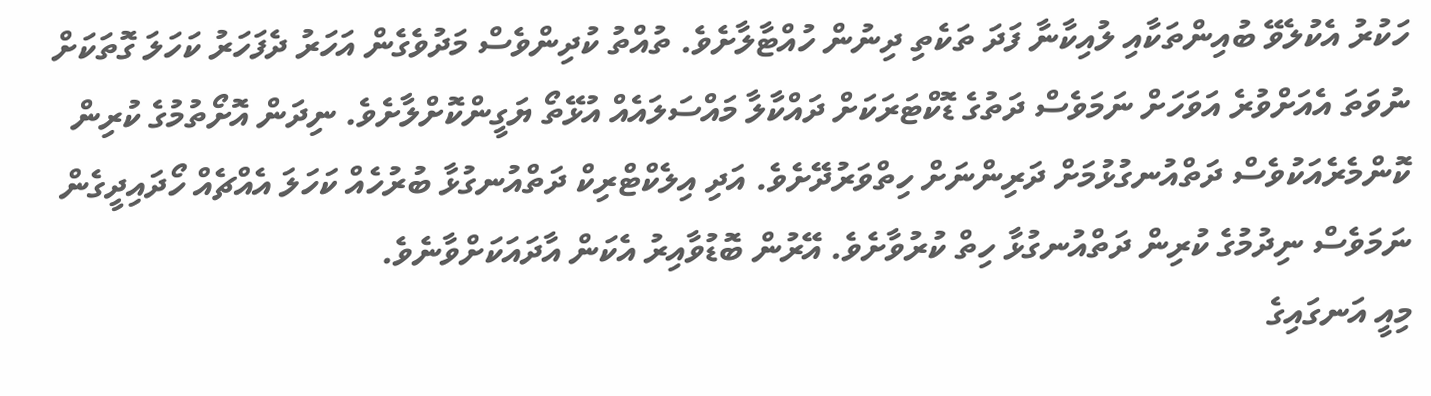ހަކުރު އެކުލެވޭ ބުއިންތަކާއި ލުއިކާނާ ފަދަ ތަކެތި ދިނުން ހުއްޓާލާށެވެ. ތުއްތު ކުދިންވެސް މަދުވެގެން އަހަރު ދެފަހަރު ކަހަލަ ގޮތަކަށް ނުވަތަ އެއަށްވުރެ އަވަހަށް ނަމަވެސް ދަތުގެ ޑޮކްޓަރަކަށް ދައްކާލާ މައްސަލައެއް އުޅޭތޯ ޔަގީންކޮށްލާށެވެ. ނިދަން އޮށޯތުމުގެ ކުރިން ކޮންމެރެއަކުވެސް ދަތްއުނގުޅުމަށް ދަރިންނަށް ހިތްވަރުދޭށެވެ. އަދި އިލެކްޓްރިކް ދަތްއުނގުޅާ ބުރުހެއް ކަހަލަ އެއްޗެއް ހޯދައިދީގެން ނަމަވެސް ނިދުމުގެ ކުރިން ދަތްއުނގުޅާ ހިތް ކުރުވާށެވެ. އޭރުން ބޮޑުވާއިރު އެކަން އާދައަކަށްވާނެވެ.
މިއީ އަނގައިގެ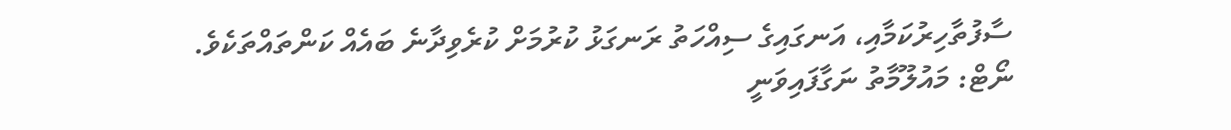ސާފުތާހިރުކަމާއި، އަނގައިގެ ސިއްހަތު ރަނގަޅު ކުރުމަށް ކުރެވިދާނެ ބައެއް ކަންތައްތަކެވެ.
ނޯޓް: މައުލޫމާތު ނަގާފައިވަނީ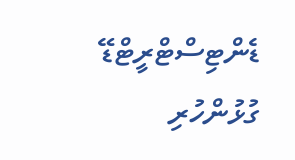ޑެންޓިސްޓްރީޓްޑޭ
ގުޅުންހުރި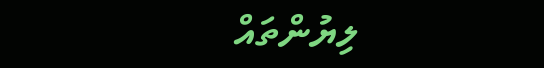ލިޔުންތައް